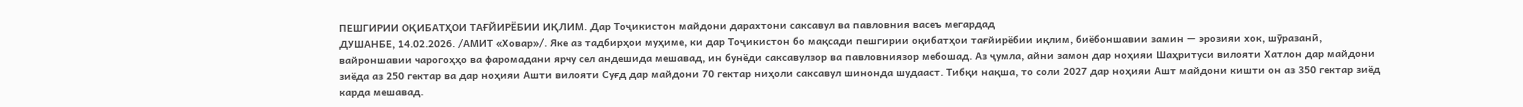ПЕШГИРИИ ОҚИБАТҲОИ ТАҒЙИРЁБИИ ИҚЛИМ. Дар Тоҷикистон майдони дарахтони саксавул ва павловния васеъ мегардад
ДУШАНБЕ, 14.02.2026. /АМИТ «Ховар»/. Яке аз тадбирҳои муҳиме, ки дар Тоҷикистон бо мақсади пешгирии оқибатҳои тағйирёбии иқлим, биёбоншавии замин — эрозияи хок, шӯразанӣ, вайроншавии чарогоҳҳо ва фаромадани ярчу сел андешида мешавад, ин бунёди саксавулзор ва павловниязор мебошад. Аз ҷумла, айни замон дар ноҳияи Шаҳритуси вилояти Хатлон дар майдони зиёда аз 250 гектар ва дар ноҳияи Ашти вилояти Суғд дар майдони 70 гектар ниҳоли саксавул шинонда шудааст. Тибқи нақша, то соли 2027 дар ноҳияи Ашт майдони кишти он аз 350 гектар зиёд карда мешавад.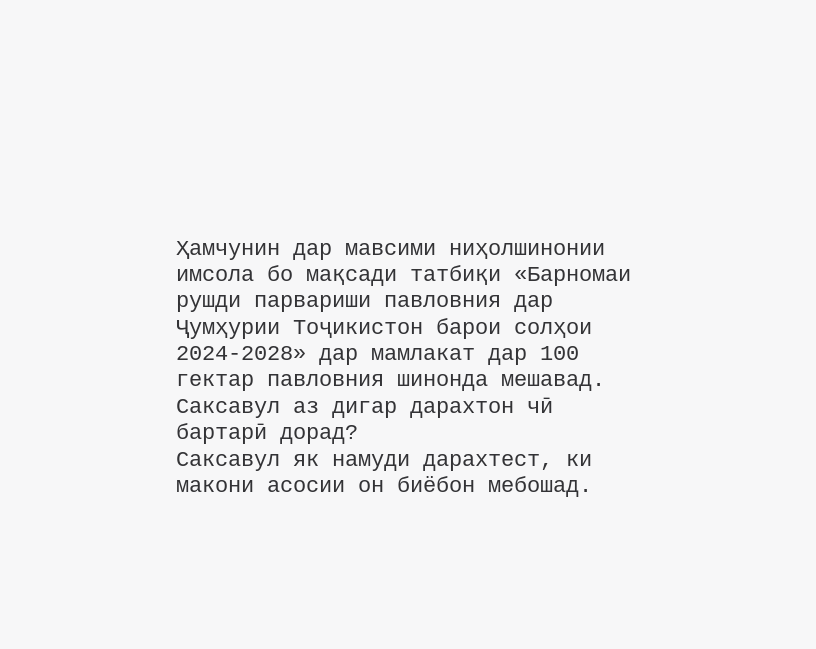Ҳамчунин дар мавсими ниҳолшинонии имсола бо мақсади татбиқи «Барномаи рушди парвариши павловния дар Ҷумҳурии Тоҷикистон барои солҳои 2024-2028» дар мамлакат дар 100 гектар павловния шинонда мешавад.
Саксавул аз дигар дарахтон чӣ бартарӣ дорад?
Саксавул як намуди дарахтест, ки макони асосии он биёбон мебошад.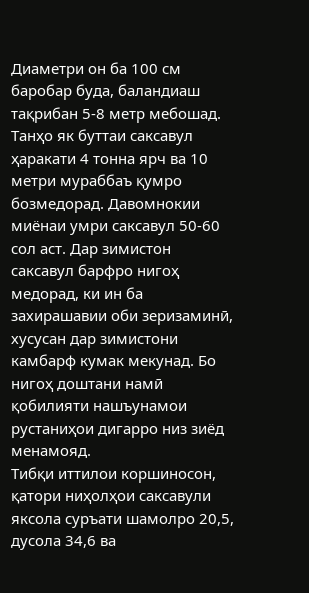Диаметри он ба 100 см баробар буда, баландиаш тақрибан 5-8 метр мебошад. Танҳо як буттаи саксавул ҳаракати 4 тонна ярч ва 10 метри мураббаъ қумро бозмедорад. Давомнокии миёнаи умри саксавул 50-60 сол аст. Дар зимистон саксавул барфро нигоҳ медорад, ки ин ба захирашавии оби зеризаминӣ, хусусан дар зимистони камбарф кумак мекунад. Бо нигоҳ доштани намӣ қобилияти нашъунамои рустаниҳои дигарро низ зиёд менамояд.
Тибқи иттилои коршиносон, қатори ниҳолҳои саксавули яксола суръати шамолро 20,5, дусола 34,6 ва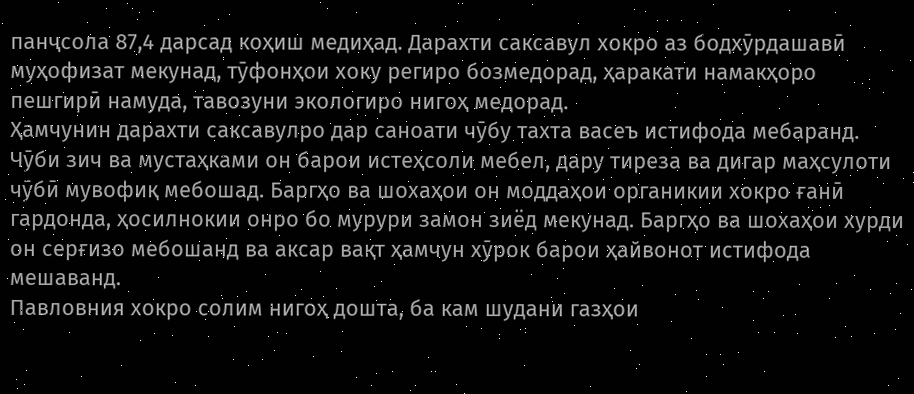панҷсола 87,4 дарсад коҳиш медиҳад. Дарахти саксавул хокро аз бодхӯрдашавӣ муҳофизат мекунад, тӯфонҳои хоку региро бозмедорад, ҳаракати намакҳоро пешгирӣ намуда, тавозуни экологиро нигоҳ медорад.
Ҳамчунин дарахти саксавулро дар саноати чӯбу тахта васеъ истифода мебаранд. Чӯби зич ва мустаҳками он барои истеҳсоли мебел, дару тиреза ва дигар маҳсулоти чӯбӣ мувофиқ мебошад. Баргҳо ва шохаҳои он моддаҳои органикии хокро ғанӣ гардонда, ҳосилнокии онро бо мурури замон зиёд мекунад. Баргҳо ва шохаҳои хурди он серғизо мебошанд ва аксар вақт ҳамчун хӯрок барои ҳайвонот истифода мешаванд.
Павловния хокро солим нигоҳ дошта, ба кам шудани газҳои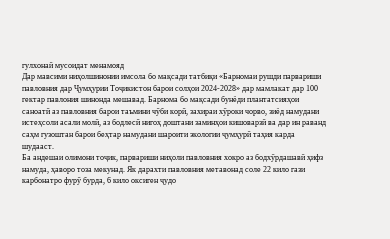гулхонаӣ мусоидат менамояд
Дар мавсими ниҳолшинонии имсола бо мақсади татбиқи «Барномаи рушди парвариши павловния дар Ҷумҳурии Тоҷикистон барои солҳои 2024-2028» дар мамлакат дар 100 гектар павлония шинонда мешавад. Барнома бо мақсади бунёди плантатсияҳои саноатӣ аз павловния барои таъмини чӯби корӣ, захираи хӯроки чорво, зиёд намудани истеҳсоли асали молӣ, аз бодлесӣ нигоҳ доштани заминҳои кишоварзӣ ва дар ин раванд саҳм гузоштан барои беҳтар намудани шароити экологии ҷумҳурӣ таҳия карда шудааст.
Ба андешаи олимони тоҷик, парвариши ниҳоли павловния хокро аз бодхӯрдашавӣ ҳифз намуда, ҳаворо тоза мекунад. Як дарахти павловния метавонад соле 22 кило гази карбонатро фурӯ бурда, 6 кило оксиген ҷудо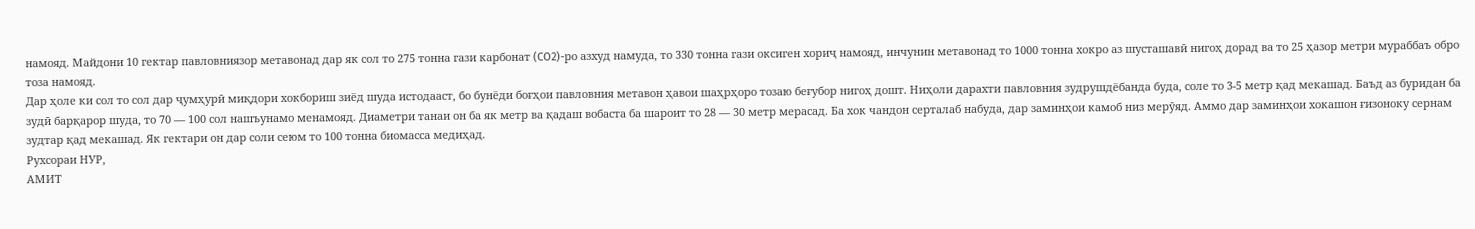намояд. Майдони 10 гектар павловниязор метавонад дар як сол то 275 тонна гази карбонат (CO2)-ро азхуд намуда, то 330 тонна гази оксиген хориҷ намояд, инчунин метавонад то 1000 тонна хокро аз шусташавӣ нигоҳ дорад ва то 25 ҳазор метри мураббаъ обро тоза намояд.
Дар ҳоле ки сол то сол дар ҷумҳурӣ миқдори хокбориш зиёд шуда истодааст, бо бунёди боғҳои павловния метавон ҳавои шаҳрҳоро тозаю беғубор нигоҳ дошт. Ниҳоли дарахти павловния зудрушдёбанда буда, соле то 3-5 метр қад мекашад. Баъд аз буридан ба зудӣ барқарор шуда, то 70 — 100 сол нашъунамо менамояд. Диаметри танаи он ба як метр ва қадаш вобаста ба шароит то 28 — 30 метр мерасад. Ба хок чандон серталаб набуда, дар заминҳои камоб низ мерӯяд. Аммо дар заминҳои хокашон ғизоноку сернам зудтар қад мекашад. Як гектари он дар соли сеюм то 100 тонна биомасса медиҳад.
Рухсораи НУР,
АМИТ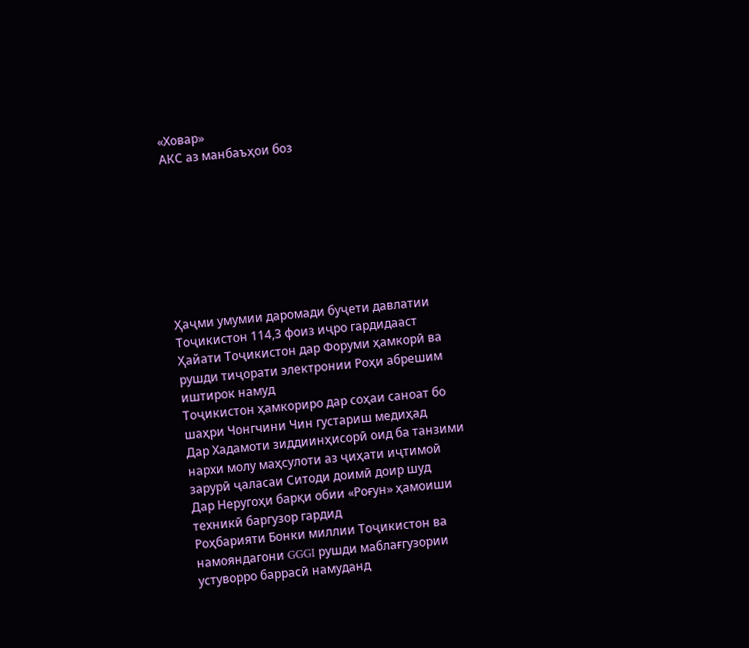«Ховар»
АКС аз манбаъҳои боз








Ҳаҷми умумии даромади буҷети давлатии Тоҷикистон 114,3 фоиз иҷро гардидааст
Ҳайати Тоҷикистон дар Форуми ҳамкорӣ ва рушди тиҷорати электронии Роҳи абрешим иштирок намуд
Тоҷикистон ҳамкориро дар соҳаи саноат бо шаҳри Чонгчини Чин густариш медиҳад
Дар Хадамоти зиддиинҳисорӣ оид ба танзими нархи молу маҳсулоти аз ҷиҳати иҷтимоӣ зарурӣ ҷаласаи Ситоди доимӣ доир шуд
Дар Неругоҳи барқи обии «Роғун» ҳамоиши техникӣ баргузор гардид
Роҳбарияти Бонки миллии Тоҷикистон ва намояндагони GGGI рушди маблағгузории устуворро баррасӣ намуданд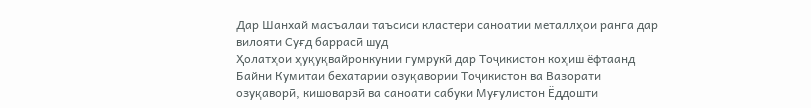Дар Шанхай масъалаи таъсиси кластери саноатии металлҳои ранга дар вилояти Суғд баррасӣ шуд
Ҳолатҳои ҳуқуқвайронкунии гумрукӣ дар Тоҷикистон коҳиш ёфтаанд
Байни Кумитаи бехатарии озуқавории Тоҷикистон ва Вазорати озуқаворӣ, кишоварзӣ ва саноати сабуки Муғулистон Ёддошти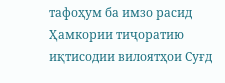тафоҳум ба имзо расид
Ҳамкории тиҷоратию иқтисодии вилоятҳои Суғд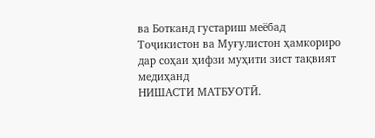ва Ботканд густариш меёбад
Тоҷикистон ва Муғулистон ҳамкориро дар соҳаи ҳифзи муҳити зист тақвият медиҳанд
НИШАСТИ МАТБУОТӢ.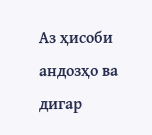Аз ҳисоби андозҳо ва дигар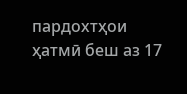пардохтҳои ҳатмӣ беш аз 17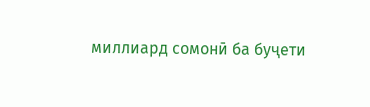миллиард сомонӣ ба буҷети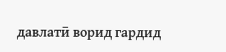давлатӣ ворид гардид